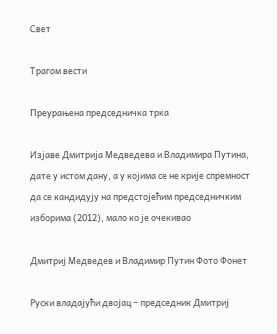Свет

Трагом вести

Преурањена председничка трка

Изјаве Дмитрија Медведева и Владимира Путина, дате у истом дану, а у којима се не крије спремност да се кандидују на предстојећим председничким изборима (2012), мало ко је очекивао

Дмитриј Медведев и Владимир Путин Фото Фонет

Руски владајући двојац – председник Дмитриј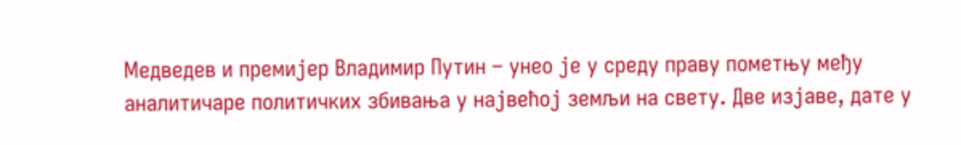Медведев и премијер Владимир Путин – унео је у среду праву пометњу међу аналитичаре политичких збивања у највећој земљи на свету. Две изјаве, дате у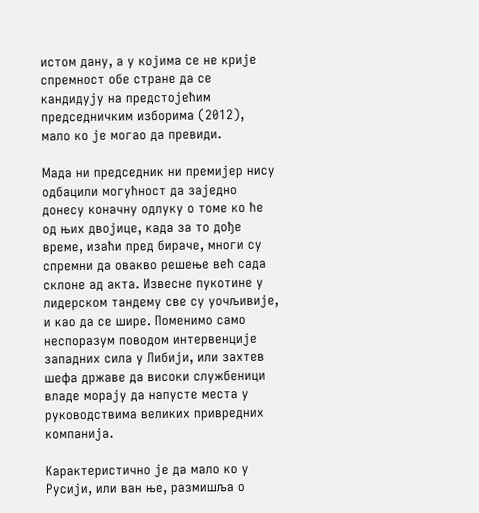истом дану, а у којима се не крије спремност обе стране да се кандидују на предстојећим председничким изборима (2012), мало ко је могао да превиди.

Мада ни председник ни премијер нису одбацили могућност да заједно донесу коначну одлуку о томе ко ће од њих двојице, када за то дође време, изаћи пред бираче, многи су спремни да овакво решење већ сада склоне ад акта. Извесне пукотине у лидерском тандему све су уочљивије, и као да се шире. Поменимо само неспоразум поводом интервенције западних сила у Либији, или захтев шефа државе да високи службеници владе морају да напусте места у руководствима великих привредних компанија.

Карактеристично је да мало ко у Русији, или ван ње, размишља о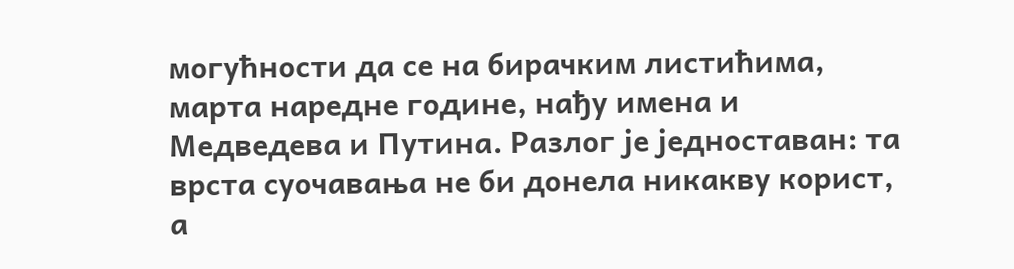могућности да се на бирачким листићима, марта наредне године, нађу имена и Медведева и Путина. Разлог је једноставан: та врста суочавања не би донела никакву корист, а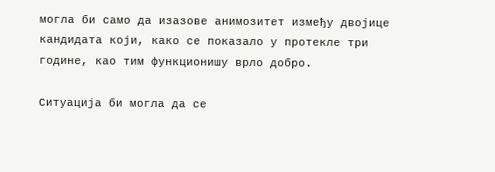могла би само да изазове анимозитет између двојице кандидата који, како се показало у протекле три године, као тим функционишу врло добро.

Ситуација би могла да се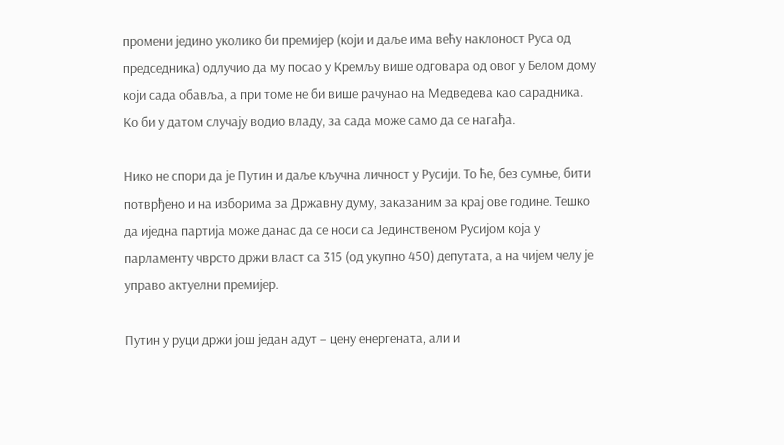промени једино уколико би премијер (који и даље има већу наклоност Руса од председника) одлучио да му посао у Кремљу више одговара од овог у Белом дому који сада обавља, а при томе не би више рачунао на Медведева као сарадника. Ко би у датом случају водио владу, за сада може само да се нагађа.

Нико не спори да је Путин и даље кључна личност у Русији. То ће, без сумње, бити потврђено и на изборима за Државну думу, заказаним за крај ове године. Тешко да иједна партија може данас да се носи са Јединственом Русијом која у парламенту чврсто држи власт са 315 (од укупно 450) депутата, а на чијем челу је управо актуелни премијер.

Путин у руци држи још један адут – цену енергената, али и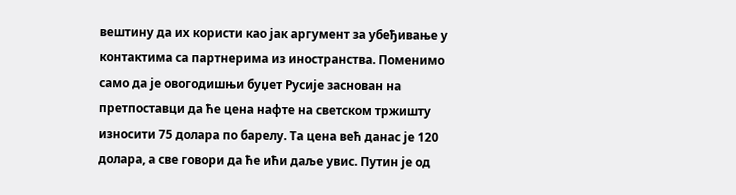вештину да их користи као јак аргумент за убеђивање у контактима са партнерима из иностранства. Поменимо само да је овогодишњи буџет Русије заснован на претпоставци да ће цена нафте на светском тржишту износити 75 долара по барелу. Та цена већ данас је 120 долара, а све говори да ће ићи даље увис. Путин је од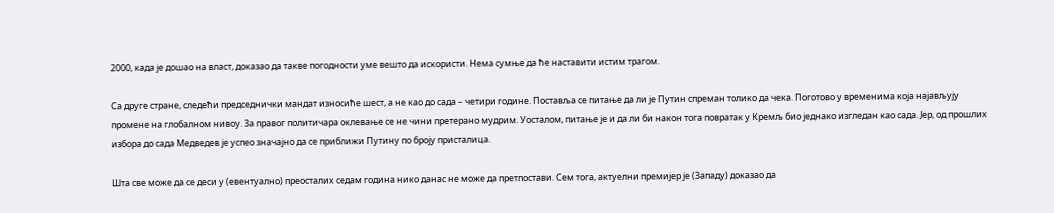2000, када је дошао на власт, доказао да такве погодности уме вешто да искористи. Нема сумње да ће наставити истим трагом.

Са друге стране, следећи председнички мандат износиће шест, а не као до сада – четири године. Поставља се питање да ли је Путин спреман толико да чека. Поготово у временима која најављују промене на глобалном нивоу. За правог политичара оклевање се не чини претерано мудрим. Уосталом, питање је и да ли би након тога повратак у Кремљ био једнако изгледан као сада. Јер, од прошлих избора до сада Медведев је успео значајно да се приближи Путину по броју присталица.

Шта све може да се деси у (евентуално) преосталих седам година нико данас не може да претпостави. Сем тога, актуелни премијер је (Западу) доказао да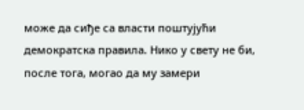може да сиђе са власти поштујући демократска правила. Нико у свету не би, после тога, могао да му замери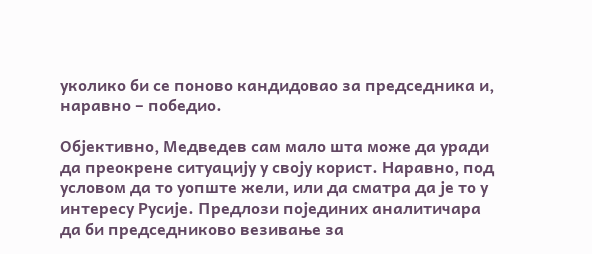уколико би се поново кандидовао за председника и, наравно – победио.

Објективно, Медведев сам мало шта може да уради да преокрене ситуацију у своју корист. Наравно, под условом да то уопште жели, или да сматра да је то у интересу Русије. Предлози појединих аналитичара да би председниково везивање за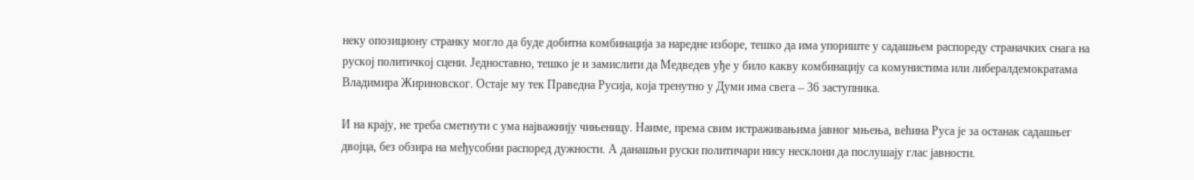неку опозициону странку могло да буде добитна комбинација за наредне изборе, тешко да има упориште у садашњем распореду страначких снага на руској политичкој сцени. Једноставно, тешко је и замислити да Медведев уђе у било какву комбинацију са комунистима или либералдемократама Владимира Жириновског. Остаје му тек Праведна Русија, која тренутно у Думи има свега – 36 заступника.

И на крају, не треба сметнути с ума најважнију чињеницу. Наиме, према свим истраживањима јавног мњења, већина Руса је за останак садашњег двојца, без обзира на међусобни распоред дужности. А данашњи руски политичари нису несклони да послушају глас јавности.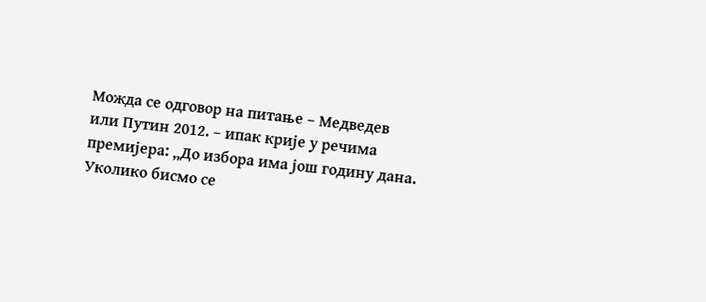Можда се одговор на питање – Медведев или Путин 2012. – ипак крије у речима премијера: „До избора има још годину дана. Уколико бисмо се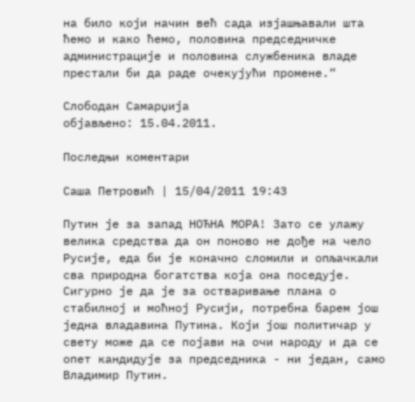на било који начин већ сада изјашњавали шта ћемо и како ћемо, половина председничке администрације и половина службеника владе престали би да раде очекујући промене.“

Слободан Самарџија
објављено: 15.04.2011.

Последњи коментари

Саша Петровић | 15/04/2011 19:43

Путин је за запад НОЋНА МОРА! Зато се улажу велика средства да он поново не дође на чело Русије, еда би је коначно сломили и опљачкали сва природна богатства која она поседује. Сигурно је да је за остваривање плана о стабилној и моћној Русији, потребна барем још једна владавина Путина. Који још политичар у свету може да се појави на очи народу и да се опет кандидује за председника - ни један, само Владимир Путин.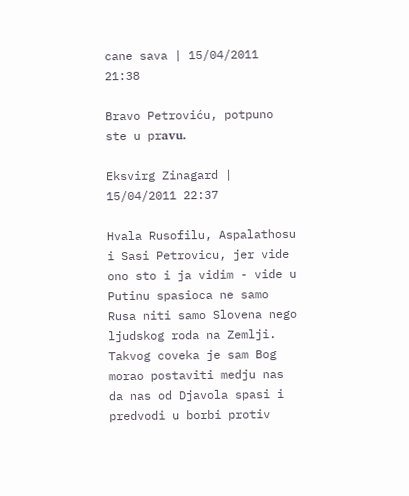cane sava | 15/04/2011 21:38

Bravo Petroviću, potpuno ste u prаvu.

Eksvirg Zinagard | 15/04/2011 22:37

Hvala Rusofilu, Aspalathosu i Sasi Petrovicu, jer vide ono sto i ja vidim - vide u Putinu spasioca ne samo Rusa niti samo Slovena nego ljudskog roda na Zemlji. Takvog coveka je sam Bog morao postaviti medju nas da nas od Djavola spasi i predvodi u borbi protiv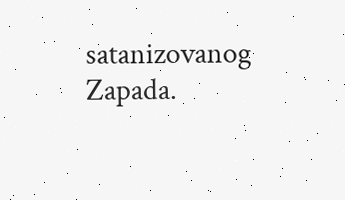satanizovanog Zapada.